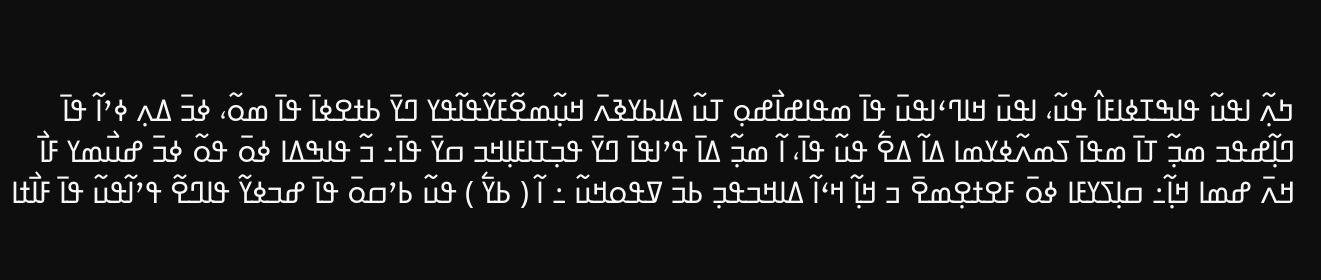ߤߍ߲߬ ߊߟߎ߬ ߟߊߒߠߦߊߓߊ߮ ߟߎ߬، ߊߟߎ߫ ߞߊߣߵߊߟߎ߫ ߟߊ߫ ߘߟߊߝߊ߯ߝߋ߲ ߠߎ߬ ߡߊߕߌߢߍ߫ ߞߎ߲߬ߘߐ߬ߓߌ߬ߟߊ߬ߟߌ ߣߌ߫ ߕߙߐߦߊ߫ ߟߊ߫ ߘߋ߬، ߦߏ߫ ߡߍ߲ ߦߴߊ߬ ߟߊ߫ ߣߊ߲߬ߝߟߏ ߘߏ߲߬ ߠߊ߫ ߘߟߊ߫ ߖߘߍ߬ߦߌߘߊ ߡߊ߬ ߡߐ߱ ߟߎ߬ ߟߊ߫، ߊ߬ ߘߏ߲߬ ߡߊ߫ ߟߴߊߟߊ߫ ߣߌ߫ ߟߏ߲ߠߊߓߊ߲ߞߏ ߛߌ߫ ߟߊ߫߸ ߏ߬ ߟߊߒߡߊ ߦߋ߫ ߟߋ߬ ߦߏ߫ ߝߎ߯ߘߌ ߓߊ߯ ߞߍ߫ ߝߘߊ ߞߊ߲߬߸ ߛߊ߲ߖߌߓߊ ߦߋ߫ ߓߐߙߐ߲ߘߐ߫ ߏ ߞߊ߲߬ ߞߵߊ߬ ߡߊߞߏߟߏ߲ ߕߏ߫ ߜߟߋߞߎ߬ ߸ ߊ߬ ( ߕߌ߱ ) ߟߎ߬ ߕߴߛߋ߫ ߟߊ߫ ߝߏߦߌ߬ ߟߊߣߐ߬ ߟߴߊ߬ߟߎ߬ ߟߊ߫ ߓߊ߯ߙߊ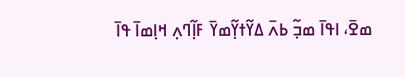ߘߐ߫، ߊߟߊ߫ ߘߏ߲߬ ߕߍ߫ ߡߌ߬ߙߌ߲߬ߘߌ߫ ߓߊ߲߬ߣߍ߲ ߞߊ߲ߘߊ߫ ߟߊ߫